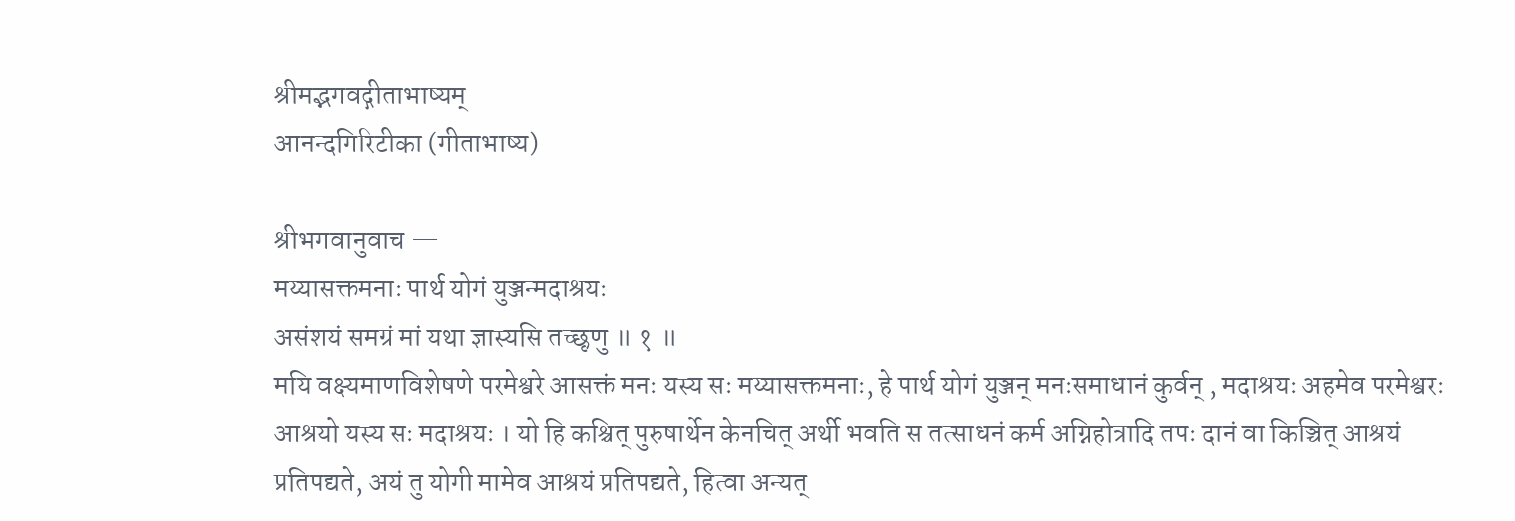श्रीमद्भगवद्गीताभाष्यम्
आनन्दगिरिटीका (गीताभाष्य)

श्रीभगवानुवाच —
मय्यासक्तमनाः पार्थ योगं युञ्जन्मदाश्रयः
असंशयं समग्रं मां यथा ज्ञास्यसि तच्छृणु ॥ १ ॥
मयि वक्ष्यमाणविशेषणे परमेश्वरे आसक्तं मनः यस्य सः मय्यासक्तमनाः, हे पार्थ योगं युञ्जन् मनःसमाधानं कुर्वन् , मदाश्रयः अहमेव परमेश्वरः आश्रयो यस्य सः मदाश्रयः । यो हि कश्चित् पुरुषार्थेन केनचित् अर्थी भवति स तत्साधनं कर्म अग्निहोत्रादि तपः दानं वा किञ्चित् आश्रयं प्रतिपद्यते, अयं तु योगी मामेव आश्रयं प्रतिपद्यते, हित्वा अन्यत्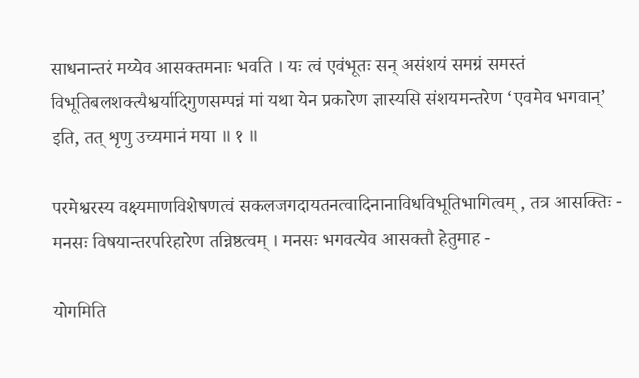साधनान्तरं मय्येव आसक्तमनाः भवति । यः त्वं एवंभूतः सन् असंशयं समग्रं समस्तं विभूतिबलशक्त्यैश्वर्यादिगुणसम्पन्नं मां यथा येन प्रकारेण ज्ञास्यसि संशयमन्तरेण ‘एवमेव भगवान्’ इति, तत् शृणु उच्यमानं मया ॥ १ ॥

परमेश्वरस्य वक्ष्यमाणविशेषणत्वं सकलजगदायतनत्वादिनानाविधविभूतिभागित्वम् , तत्र आसक्तिः - मनसः विषयान्तरपरिहारेण तन्निष्ठत्वम् । मनसः भगवत्येव आसक्तौ हेतुमाह -

योगमिति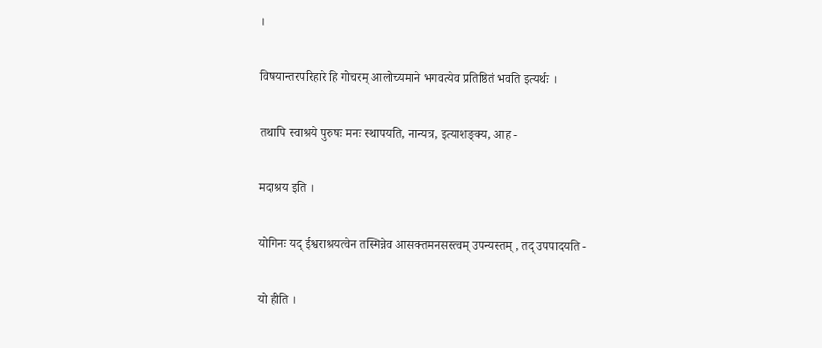।

विषयान्तरपरिहारे हि गोचरम् आलोच्यमाने भगवत्येव प्रतिष्ठितं भवति इत्यर्थः ।

तथापि स्वाश्रये पुरुषः मनः स्थापयति, नान्यत्र, इत्याशङ्क्य, आह -

मदाश्रय इति ।

योगिनः यद् ईश्वराश्रयत्वेन तस्मिन्नेव आसक्तमनसस्त्वम् उपन्यस्तम् , तद् उपपादयति -

यो हीति ।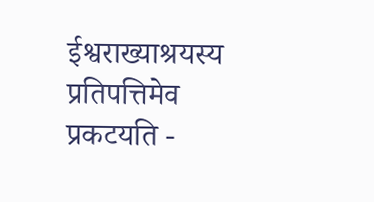ईश्वराख्याश्रयस्य प्रतिपत्तिमेव प्रकटयति -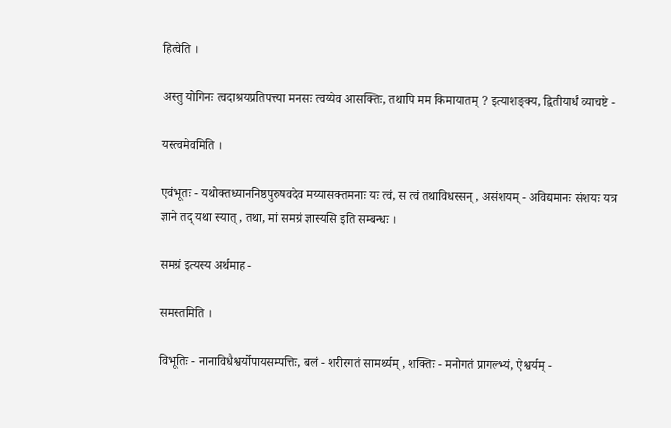हित्वेति ।

अस्तु योगिनः त्वदाश्रयप्रतिपत्त्या मनसः त्वय्येव आसक्तिः, तथापि मम किमायातम् ? इत्याशङ्क्य, द्वितीयार्धं व्याचष्टे -

यस्त्वमेवमिति ।

एवंभूतः - यथोक्तध्याननिष्ठपुरुषवदेव मय्यासक्तमनाः यः त्वं, स त्वं तथाविधस्सन् , असंशयम् - अविद्यमानः संशयः यत्र ज्ञाने तद् यथा स्यात् , तथा, मां समग्रं ज्ञास्यसि इति सम्बन्धः ।

समग्रं इत्यस्य अर्थमाह -

समस्तमिति ।

विभूतिः - नानाविधैश्वर्योपायसम्पत्तिः, बलं - शरीरगतं सामर्थ्यम् , शक्तिः - मनोगतं प्रागल्भ्यं, ऐश्वर्यम् -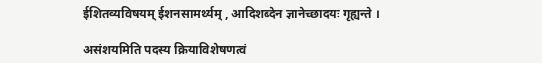ईशितव्यविषयम् ईशनसामर्थ्यम् , आदिशब्देन ज्ञानेच्छादयः गृह्यन्ते ।

असंशयमिति पदस्य क्रियाविशेषणत्वं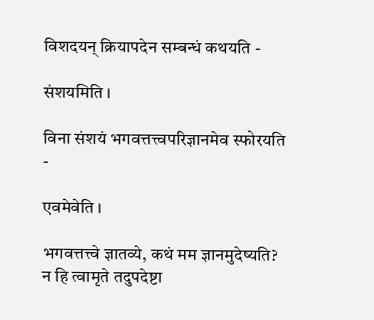विशदयन् क्रियापदेन सम्बन्धं कथयति -

संशयमिति ।

विना संशयं भगवत्तत्त्वपरिज्ञानमेव स्फोरयति -

एवमेवेति ।

भगवत्तत्त्वे ज्ञातव्ये, कथं मम ज्ञानमुदेष्यति? न हि त्वामृते तदुपदेष्टा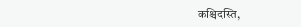कश्चिदस्ति,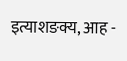इत्याशङक्य, आह -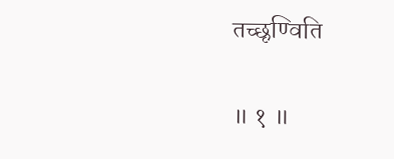तच्छृण्विति

॥ १ ॥